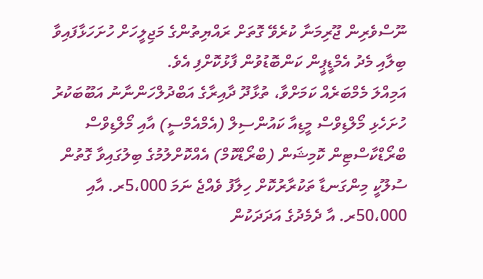ނޫސްވެރިން ޖޫރިމަނާ ކުރެވޭ ގޮތަށް ރައްޔިތުންގެ މަޖިލީހަށް ހުށަހަޅާފައިވާ ބިލާއި މެދު އެމްޑީޕީން ކަންބޮޑުވުން ފާޅުކޮށްފި އެވެ.
އަމިއްލަ މެމްބަރެއް ކަމަށްވާ، ތުޅާދޫ ދާއިރާގެ އަބްދުލްހަންނާނު އަބޫބަކުރު ހުށަހެޅި މޯލްޑިވްސް މީޑިއާ ކައުންސިލް (އެމްއެމްސީ) އާއި މޯލްޑިވްސް ބްރޯޑްކާސްޓިން ކޮމިޝަން (ބްރޯޑްކޮމް) އެއްކޮށްލުމުގެ ބިލުގައިވާ ގޮތުން ސުލޫކީ މިންގަނޑާ ތަކުރާރުކޮށް ހިލާފު ވެއްޖެ ނަމަ 5،000ރ. އާއި 50،000ރ. އާ ދެމެދުގެ އަދަދަކުން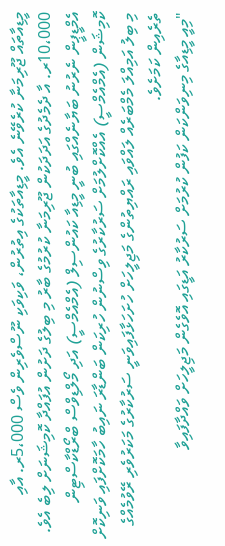މީޑިއާތައް ޖޫރިމަނާ ކުރެވޭނެ އެވެ. މީޑިއާތަކުގެ އިތުރުން، ވަކިވަކި ނޫސްވެރިން ވެސް 5،000ރ. އާއި 10،000ރ. އާ ދެމެދުގެ އަދަދަކުން ޖޫރިމަނާ ކުރުމުގެ ބާރު މި ބިލުގެ ދަށުން އުފައްދާ ކޮމިޝަނަށް ލިބެ އެވެ.
އެމްޑީޕީން ނެރުނު ބަޔާނެއްގައި ބުނީ މީޑިއާ ކައުންސިލް (އެމްއެމްސީ) އަދި މޯލްޑިވްސް ބްރޯޑްކާސްޓިން ކޮމިޝަން (އެމްއެމްސީ) އެއްކޮށްލުމަށް ސަރުކާރުގެ ވިސްނުން ހުރިކަން ބަންޑާރަ ނައިބު ހާމަކޮށްފައި ވަނިކޮށް މި ބިލު އަމިއްލަ މެމްބަރެއް ލައްވައި ރައްޔިތުންގެ މަޖިލީހަށް ހުށަހަޅާފައިވަނީ ސަރުކާރުގެ މަކަރުވެރި ރޭވުމެއްގެ ތެރެއިން ކަމަށެވެ.
"މިއީ މީޑިއާގެ މިނިވަންކަން ކަފުން ކުރުމަށް ސަރުކާރު އަޑީގައި އޮވެގެން މަޖިލީހަށް ވައްދާފައިވާ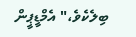ބިލެކެވެ،" އެމްޑީޕީން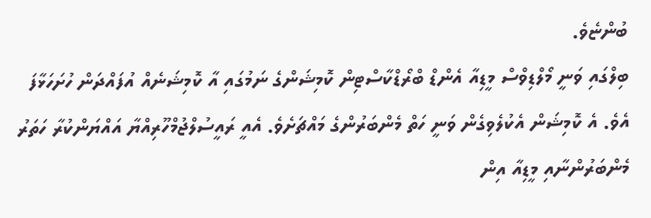ބުންޏެވެ.
ބިލްގައި ވަނީ މޯލްޑިވްސް މީޑިއާ އެންޑް ބްރޯޑްކާސްޓިން ކޮމިޝަންގެ ނަމުގައި އާ ކޮމިޝަނެއް އުފައްދަން ހުށަހަޅާފަ އެވެ. އެ ކޮމިޝަން އެކުލެވިގެން ވަނީ ހަތް މެންބަރުންގެ މައްޗަށެވެ. އެއީ ރައީސުލްޖުމްހޫރިއްޔާ އައްޔަންކުރާ ހަތަރު މެންބަރުންނާއި މީޑިއާ އިން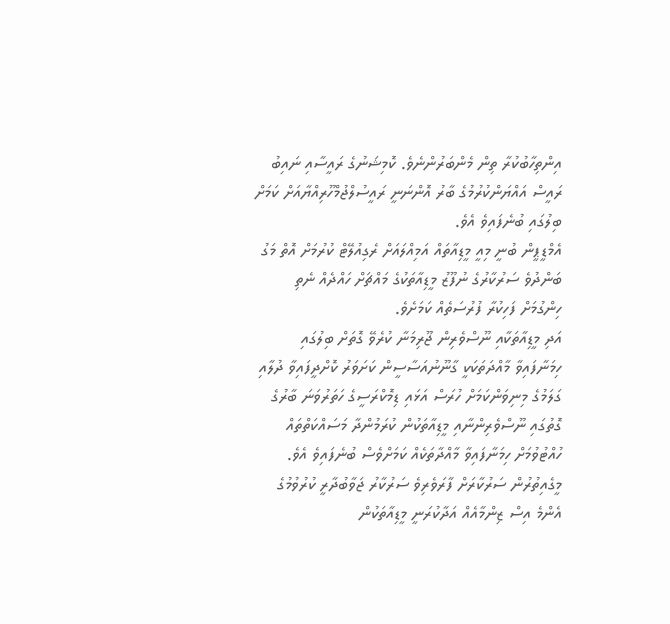އިންތިހާބުކުރާ ތިން މެންބަރުންނެވެ. ކޮމިޝަނުގެ ރައީސާއި ނައިބު ރައީސް އައްޔަންކުރުމުގެ ބާރު އޮންނަނީ ރައީސުލްޖުމްހޫރިއްޔާއަށް ކަމަށް ބިލުގައި ބުނެފައިވެ އެވެ.
އެމްޑީޕީން ބުނީ މިއީ މީޑިއާތައް އަމިއްލައަށް ރެގިއުލޭޓް ކުރުމަށް އޮތް މަގު ބަންދުވެ ސަރުކާރުގެ ނުފޫޒު މީޑިއާތަކުގެ މައްޗަށް ހައްދެއް ނެތި ހިންގުމަށް ފަހިކުރާ ފުރުސަތެއް ކަމަށެވެ.
އަދި މީޑިއާތަކާއި ނޫސްވެރިން ޖޫރިމަނާ ކުރެވޭ ގޮތަށް ބިލުގައި ހިމަނާފައިވާ މާއްދަތަކަކީ ގާނޫނުއަސާސީން ކަށަވަރު ކޮށްދީފައިވާ ދުލާއި ގަލަމުގެ މިނިވަންކަމަށް ހުރަސް އަޅައި ޑިމޮކްރަސީގެ ހަތަރުވަނަ ބާރުގެ ގޮތުގައި ނޫސްވެރިންނާއި މީޑިއާތަކުން ކުރަމުންދާ މަސައްކަތްތައް ހުއްޓުވުމަށް ހިމަނާފައިވާ މާއްދާތަކެއް ކަމަށްވެސް ބުނެފައިވެ އެވެ.
މީގެއިތުރުން ސަރުކާރަށް ފާރަވެރިވެ ސަރުކާރު ޖަވާބުދާރީ ކުރުވުމުގެ އެންމެ އިސް ޒިންމާއެއް އަދާކުރަނީ މީޑިއާތަކުން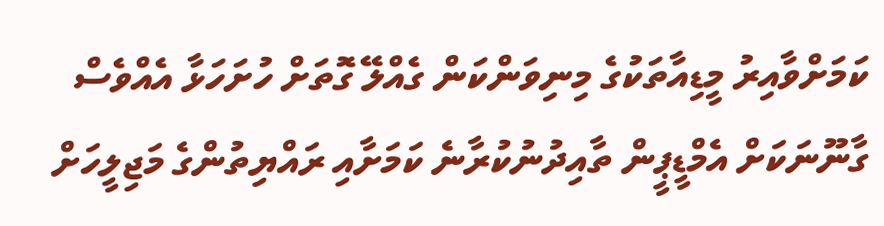ކަމަށްވާއިރު މީޑިއާތަކުގެ މިނިވަންކަން ގެއްލޭ ގޮތަށް ހުށަހަޅާ އެއްވެސް ގާނޫނަކަށް އެމްޑީޕީން ތާއިދުނުކުރާނެ ކަމަށާއި ރައްޔިތުންގެ މަޖިލީހަށް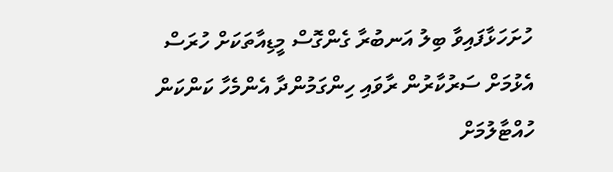ހުށަހަޅާފައިވާ ބިލު އަނބުރާ ގެންގޮސް މީޑިއާތަކަށް ހުރަސް އެޅުމަށް ސަރުކާރުން ރާވައި ހިންގަމުންދާ އެންމެހާ ކަންކަން ހުއްޓާލުމަށް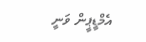އެމްޑީޕީން ވަނީ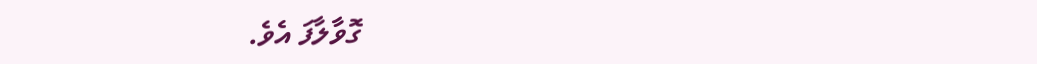ގޮވާލާފަ އެވެ.